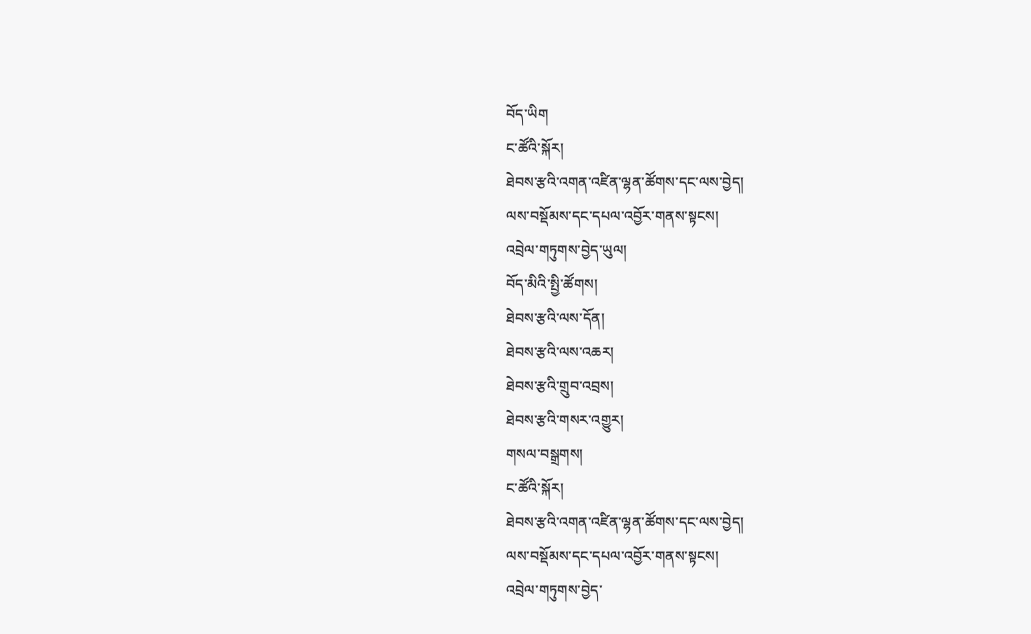བོད་ཡིག
ང་ཚོའི་སྐོར།
ཐེབས་རྩའི་འགན་འཛིན་ལྷན་ཚོགས་དང་ལས་བྱེད།
ལས་བསྡོམས་དང་དཔལ་འབྱོར་གནས་སྟངས།
འབྲེལ་གཏུགས་བྱེད་ཡུལ།
བོད་མིའི་སྤྱི་ཚོགས།
ཐེབས་རྩའི་ལས་དོན།
ཐེབས་རྩའི་ལས་འཆར།
ཐེབས་རྩའི་གྲུབ་འབྲས།
ཐེབས་རྩའི་གསར་འགྱུར།
གསལ་བསྒྲགས།
ང་ཚོའི་སྐོར།
ཐེབས་རྩའི་འགན་འཛིན་ལྷན་ཚོགས་དང་ལས་བྱེད།
ལས་བསྡོམས་དང་དཔལ་འབྱོར་གནས་སྟངས།
འབྲེལ་གཏུགས་བྱེད་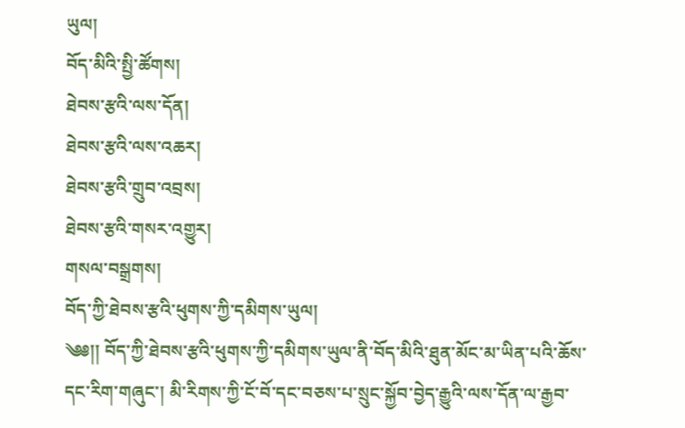ཡུལ།
བོད་མིའི་སྤྱི་ཚོགས།
ཐེབས་རྩའི་ལས་དོན།
ཐེབས་རྩའི་ལས་འཆར།
ཐེབས་རྩའི་གྲུབ་འབྲས།
ཐེབས་རྩའི་གསར་འགྱུར།
གསལ་བསྒྲགས།
བོད་ཀྱི་ཐེབས་རྩའི་ཕུགས་ཀྱི་དམིགས་ཡུལ།
༄༅།། བོད་ཀྱི་ཐེབས་རྩའི་ཕུགས་ཀྱི་དམིགས་ཡུལ་ནི་བོད་མིའི་ཐུན་མོང་མ་ཡིན་པའི་ཆོས་དང་རིག་གཞུང་། མི་རིགས་ཀྱི་ངོ་བོ་དང་བཅས་པ་སྲུང་སྐྱོབ་བྱེད་རྒྱུའི་ལས་དོན་ལ་རྒྱབ་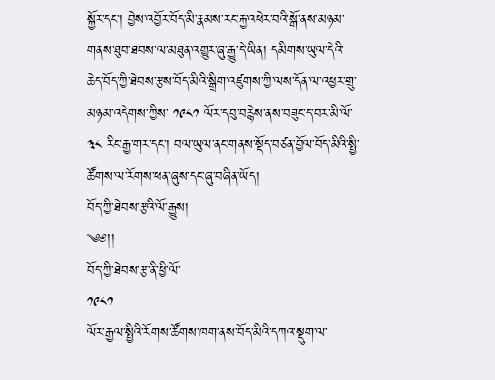སྐྱོར་དང་། བྱེས་འབྱོར་བོད་མི་རྣམས་རང་རྐྱ་འཕེར་བའི་སྒོ་ནས་མཉམ་གནས་ཐུབ་ཐབས་ལ་མཐུན་འགྱུར་ཞུ་རྒྱུ་དེ་ཡིན། དམིགས་ཡུལ་དེའི་ཆེད་བོད་ཀྱི་ཐེབས་རྩས་བོད་མིའི་སྒྲིག་འཛུགས་ཀྱི་ལས་དོན་ལ་འཕྱར་གྲུ་མཉམ་འདེགས་ཀྱིས་ ༡༩༨༡ ལོར་དབུ་བརྙེས་ནས་བཟུང་ད་བར་མི་ལོ་ ༣༨ རིང་རྒྱ་གར་དང་། བལ་ཡུལ་ནང་གནས་སྡོད་བཙན་བྱོལ་བོད་མིའི་སྤྱི་ཚོགས་ལ་རོགས་ཕན་ཞུས་དང་ཞུ་བཞིན་ཡོད།
བོད་ཀྱི་ཐེབས་རྩའི་ལོ་རྒྱུས།
༄༅།།
བོད་ཀྱི་ཐེབས་རྩ་ནི་ཕྱི་ལོ་
༡༩༨༡
ལོར་རྒྱལ་སྤྱིའི་རོགས་ཚོགས་ཁག་ནས་བོད་མིའི་དཀའ་སྡུག་ལ་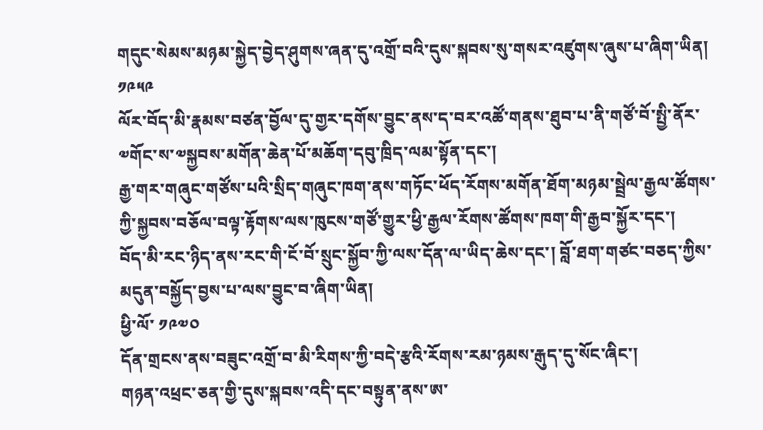གདུང་སེམས་མཉམ་སྐྱེད་བྱེད་ཤུགས་ཞན་དུ་འགྲོ་བའི་དུས་སྐབས་སུ་གསར་འཛུགས་ཞུས་པ་ཞིག་ཡིན།
༡༩༥༩
ལོར་བོད་མི་རྣམས་བཙན་བྱོལ་དུ་གྱར་དགོས་བྱུང་ནས་ད་བར་འཚོ་གནས་ཐུབ་པ་ནི་གཙོ་བོ་སྤྱི་ནོར་༧གོང་ས་༧སྐྱབས་མགོན་ཆེན་པོ་མཆོག་དབུ་ཁྲིད་ལམ་སྟོན་དང་།
རྒྱ་གར་གཞུང་གཙོས་པའི་སྲིད་གཞུང་ཁག་ནས་གཏོང་ཕོད་རོགས་མགོན་ཐོག་མཉམ་སྦྲེལ་རྒྱལ་ཚོགས་ཀྱི་སྐྱབས་བཅོལ་བལྟ་རྟོགས་ལས་ཁུངས་གཙོ་གྱུར་ཕྱི་རྒྱལ་རོགས་ཚོགས་ཁག་གི་རྒྱབ་སྐྱོར་དང་།
བོད་མི་རང་ཉིད་ནས་རང་གི་ངོ་བོ་སྲུང་སྐྱོབ་ཀྱི་ལས་དོན་ལ་ཡིད་ཆེས་དང་། བློ་ཐག་གཙང་བཅད་ཀྱིས་མདུན་བསྐྱོད་བྱས་པ་ལས་བྱུང་བ་ཞིག་ཡིན།
ཕྱི་ལོ་ ༡༩༧༠
དོན་གྲངས་ནས་བཟུང་འགྲོ་བ་མི་རིགས་ཀྱི་བདེ་རྩའི་རོགས་རམ་ཉམས་རྒུད་དུ་སོང་ཞིང་།
གཉན་འཕྲང་ཅན་གྱི་དུས་སྐབས་འདི་དང་བསྟུན་ནས་ཨ་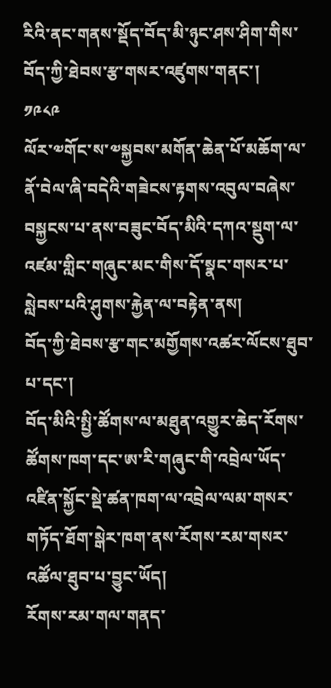རིའི་ནང་གནས་སྡོད་བོད་མི་ཉུང་ཤས་ཤིག་གིས་བོད་ཀྱི་ཐེབས་རྩ་གསར་འཛུགས་གནང་།
༡༩༨༩
ལོར་༧གོང་ས་༧སྐྱབས་མགོན་ཆེན་པོ་མཆོག་ལ་ནོ་བེལ་ཞི་བདེའི་གཟེངས་རྟགས་འབུལ་བཞེས་བསྐྱངས་པ་ནས་བཟུང་བོད་མིའི་དཀའ་སྡུག་ལ་འཛམ་གླིང་གཞུང་མང་གིས་དོ་སྣང་གསར་པ་སླེབས་པའི་ཤུགས་རྐྱེན་ལ་བརྟེན་ནས།
བོད་ཀྱི་ཐེབས་རྩ་གང་མགྱོགས་འཚར་ལོངས་ཐུབ་པ་དང་།
བོད་མིའི་སྤྱི་ཚོགས་ལ་མཐུན་འགྱུར་ཆེད་རོགས་ཚོགས་ཁག་དང་ཨ་རི་གཞུང་གི་འབྲེལ་ཡོད་འཛིན་སྐྱོང་སྡེ་ཚན་ཁག་ལ་འབྲེལ་ལམ་གསར་གཏོད་ཐོག་སྒེར་ཁག་ནས་རོགས་རམ་གསར་འཚོལ་ཐུབ་པ་བྱུང་ཡོད།
རོགས་རམ་གལ་གནད་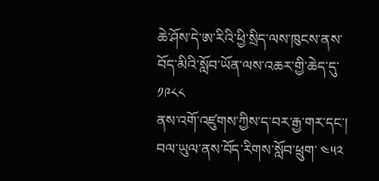ཆེ་ཤོས་དེ་ཨ་རིའི་ཕྱི་སྲིད་ལས་ཁུངས་ནས་བོད་མིའི་སློབ་ཡོན་ལས་འཆར་གྱི་ཆེད་དུ་ ༡༩༨༨
ནས་འགོ་འཛུགས་ཀྱིས་ད་བར་རྒྱ་གར་དང་། བལ་ཡུལ་ནས་བོད་རིགས་སློབ་ཕྲུག་ ༤༥༢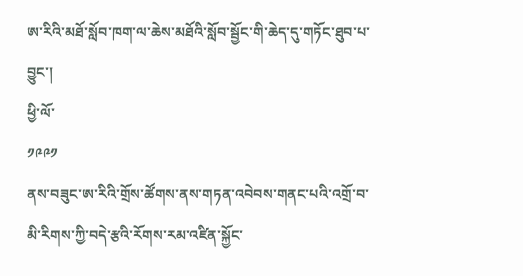ཨ་རིའི་མཐོ་སློབ་ཁག་ལ་ཆེས་མཐོའི་སློབ་སྦྱོང་གི་ཆེད་དུ་གཏོང་ཐུབ་པ་བྱུང་།
ཕྱི་ལོ་
༡༩༩༡
ནས་བཟུང་ཨ་རིའི་གྲོས་ཚོགས་ནས་གཏན་འབེབས་གནང་པའི་འགྲོ་བ་མི་རིགས་ཀྱི་བདེ་རྩའི་རོགས་རམ་འཛིན་སྐྱོང་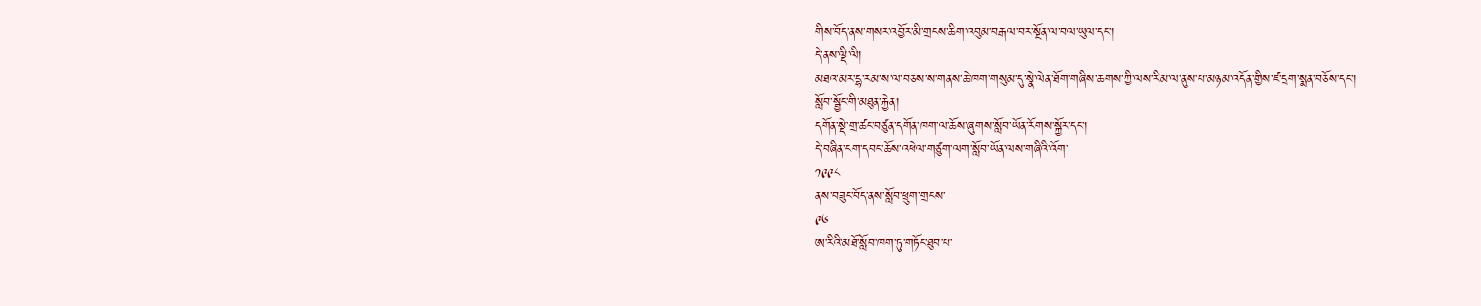གིས་བོད་ནས་གསར་འབྱོར་མི་གྲངས་ཆིག་འབུམ་བརྒལ་བར་སྔོན་ལ་བལ་ཡུལ་དང་།
དེ་ནས་ལྡི་ལི།
མཐའ་མར་དྷ་རམ་ས་ལ་བཅས་ས་གནས་ཆེ་ཁག་གསུམ་དུ་སྣེ་ལེན་ཐོག་གཞིས་ཆགས་ཀྱི་ལས་རིམ་ལ་ནུས་པ་མཉམ་འདོན་གྱིས་ཛ་དྲག་སྨན་བཅོས་དང་།
སློབ་སྦྱོང་གི་མཐུན་རྐྱེན།
དགོན་སྡེ་གྲ་ཚང་བཙུན་དགོན་ཁག་ལ་ཆོས་ཞུགས་སློབ་ཡོན་རོགས་སྐྱོར་དང་།
དེ་བཞིན་ངག་དབང་ཆོས་འཕེལ་གཙུག་ལག་སློབ་ཡོན་ལས་གཞིའི་འོག་
༡༩༩༨
ནས་བཟུང་བོད་ནས་སློབ་ཕྲུག་གྲངས་
༩༦
ཨ་རིའི་མཐོ་སློབ་ཁག་ཏུ་གཏོང་ཐུབ་པ་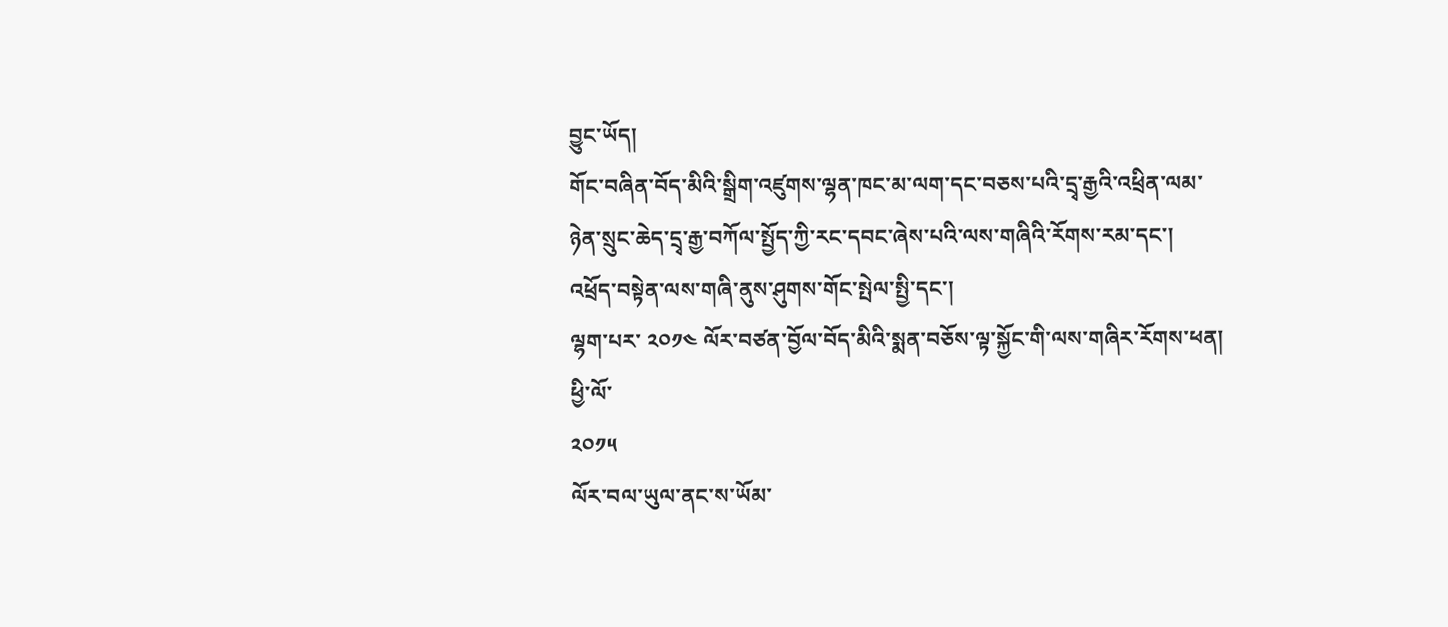བྱུང་ཡོད།
གོང་བཞིན་བོད་མིའི་སྒྲིག་འཛུགས་ལྷན་ཁང་མ་ལག་དང་བཅས་པའི་དྲྭ་རྒྱའི་འཕྲིན་ལམ་ཉེན་སྲུང་ཆེད་དྲྭ་རྒྱ་བཀོལ་སྤྱོད་ཀྱི་རང་དབང་ཞེས་པའི་ལས་གཞིའི་རོགས་རམ་དང་།
འཕྲོད་བསྟེན་ལས་གཞི་ནུས་ཤུགས་གོང་སྤེལ་སྤྱི་དང་།
ལྷག་པར་ ༢༠༡༤ ལོར་བཙན་བྱོལ་བོད་མིའི་སྨན་བཅོས་ལྟ་སྐྱོང་གི་ལས་གཞིར་རོགས་ཕན།
ཕྱི་ལོ་
༢༠༡༥
ལོར་བལ་ཡུལ་ནང་ས་ཡོམ་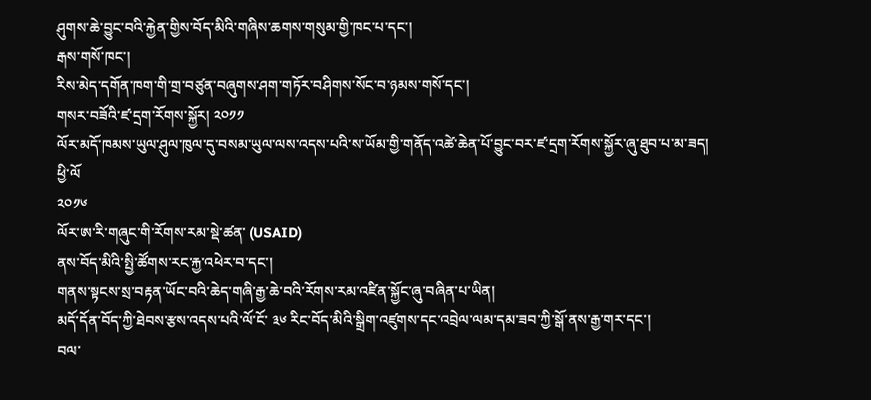ཤུགས་ཆེ་བྱུང་བའི་རྐྱེན་གྱིས་བོད་མིའི་གཞིས་ཆགས་གསུམ་གྱི་ཁང་པ་དང་།
རྒས་གསོ་ཁང་།
རིས་མེད་དགོན་ཁག་གི་གྲ་བཙུན་བཞུགས་ཤག་གཏོར་བཤིགས་སོང་བ་ཉམས་གསོ་དང་།
གསར་བཟོའི་ཛ་དྲག་རོགས་སྐྱོར། ༢༠༡༡
ལོར་མདོ་ཁམས་ཡུལ་ཤུལ་ཁུལ་དུ་བསམ་ཡུལ་ལས་འདས་པའི་ས་ཡོམ་གྱི་གནོད་འཚེ་ཆེན་པོ་བྱུང་བར་ཛ་དྲག་རོགས་སྐྱོར་ཞུ་ཐུབ་པ་མ་ཟད།
ཕྱི་ལོ
༢༠༡༦
ལོར་ཨ་རི་གཞུང་གི་རོགས་རམ་སྡེ་ཚན་ (USAID)
ནས་བོད་མིའི་སྤྱི་ཚོགས་རང་རྐྱ་འཕེར་བ་དང་།
གནས་སྟངས་སྲ་བརྟན་ཡོང་བའི་ཆེད་གཞི་རྒྱ་ཆེ་བའི་རོགས་རམ་འཛིན་སྐྱོང་ཞུ་བཞིན་པ་ཡིན།
མདོ་དོན་བོད་ཀྱི་ཐེབས་རྩས་འདས་པའི་ལོ་ངོ་ ༣༦ རིང་བོད་མིའི་སྒྲིག་འཛུགས་དང་འབྲེལ་ལམ་དམ་ཟབ་ཀྱི་སྒོ་ནས་རྒྱ་གར་དང་།
བལ་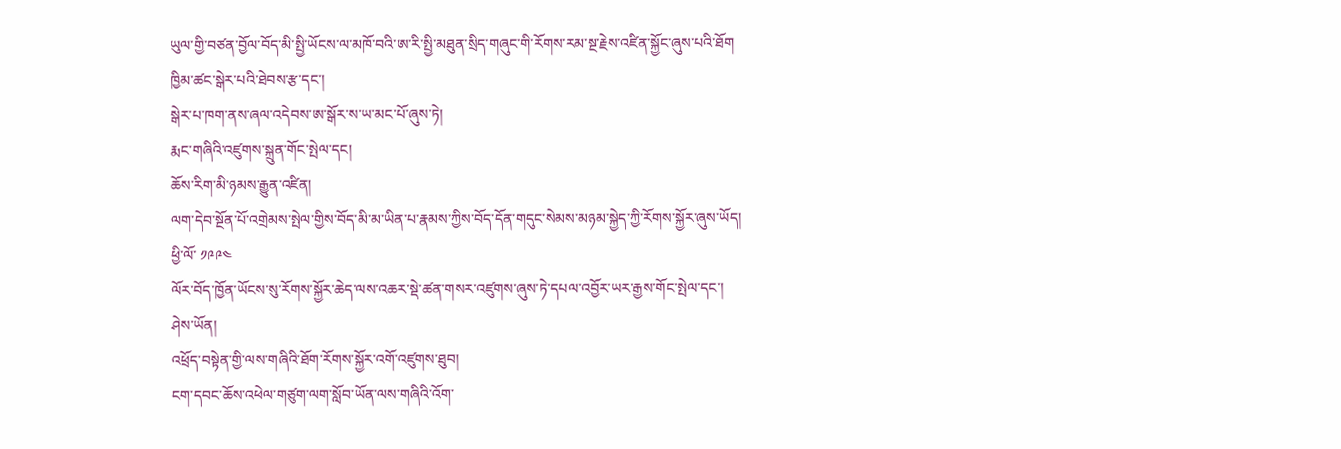ཡུལ་གྱི་བཙན་བྱོལ་བོད་མི་སྤྱི་ཡོངས་ལ་མཁོ་བའི་ཨ་རི་སྤྱི་མཐུན་སྲིད་གཞུང་གི་རོགས་རམ་སྔ་རྗེས་འཛིན་སྐྱོང་ཞུས་པའི་ཐོག
ཁྱིམ་ཚང་སྒེར་པའི་ཐེབས་རྩ་དང་།
སྒེར་པ་ཁག་ནས་ཞལ་འདེབས་ཨ་སྒོར་ས་ཡ་མང་པོ་ཞུས་ཏེ།
རྨང་གཞིའི་འཛུགས་སྐྲུན་གོང་སྤེལ་དང།
ཆོས་རིག་མི་ཉམས་རྒྱུན་འཛིན།
ལག་དེབ་སྔོན་པོ་འགྲེམས་སྤེལ་གྱིས་བོད་མི་མ་ཡིན་པ་རྣམས་ཀྱིས་བོད་དོན་གདུང་སེམས་མཉམ་སྐྱེད་ཀྱི་རོགས་སྐྱོར་ཞུས་ཡོད།
ཕྱི་ལོ་ ༡༩༩༤
ལོར་བོད་ཁྱོན་ཡོངས་སུ་རོགས་སྐྱོར་ཆེད་ལས་འཆར་སྡེ་ཚན་གསར་འཛུགས་ཞུས་ཏེ་དཔལ་འབྱོར་ཡར་རྒྱས་གོང་སྤེལ་དང་།
ཤེས་ཡོན།
འཕྲོད་བསྟེན་གྱི་ལས་གཞིའི་ཐོག་རོགས་སྐྱོར་འགོ་འཛུགས་ཐུབ།
ངག་དབང་ཆོས་འཕེལ་གཙུག་ལག་སློབ་ཡོན་ལས་གཞིའི་འོག་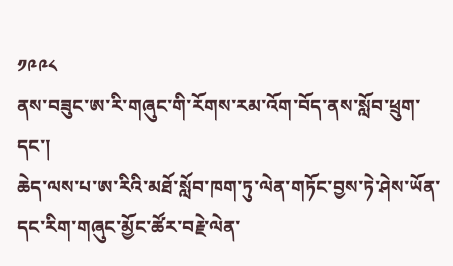༡༩༩༨
ནས་བཟུང་ཨ་རི་གཞུང་གི་རོགས་རམ་འོག་བོད་ནས་སློབ་ཕྲུག་དང་།
ཆེད་ལས་པ་ཨ་རིའི་མཐོ་སློབ་ཁག་ཏུ་ལེན་གཏོང་བྱས་ཏེ་ཤེས་ཡོན་དང་རིག་གཞུང་མྱོང་ཚོར་བརྗེ་ལེན་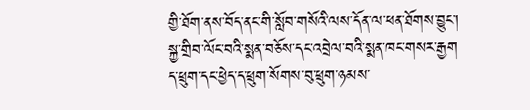གྱི་ཐོག་ནས་བོད་ནང་གི་སློབ་གསོའི་ལས་དོན་ལ་ཕན་ཐོགས་བྱུང་།
སྐྱ་གྲིབ་ལོང་བའི་སྨན་བཅོས་དང་འབྲེལ་བའི་སྨན་ཁང་གསར་རྒྱག
ད་ཕྲུག་དང་ཕྱེད་ད་ཕྲུག་སོགས་བུ་ཕྲུག་ཉམས་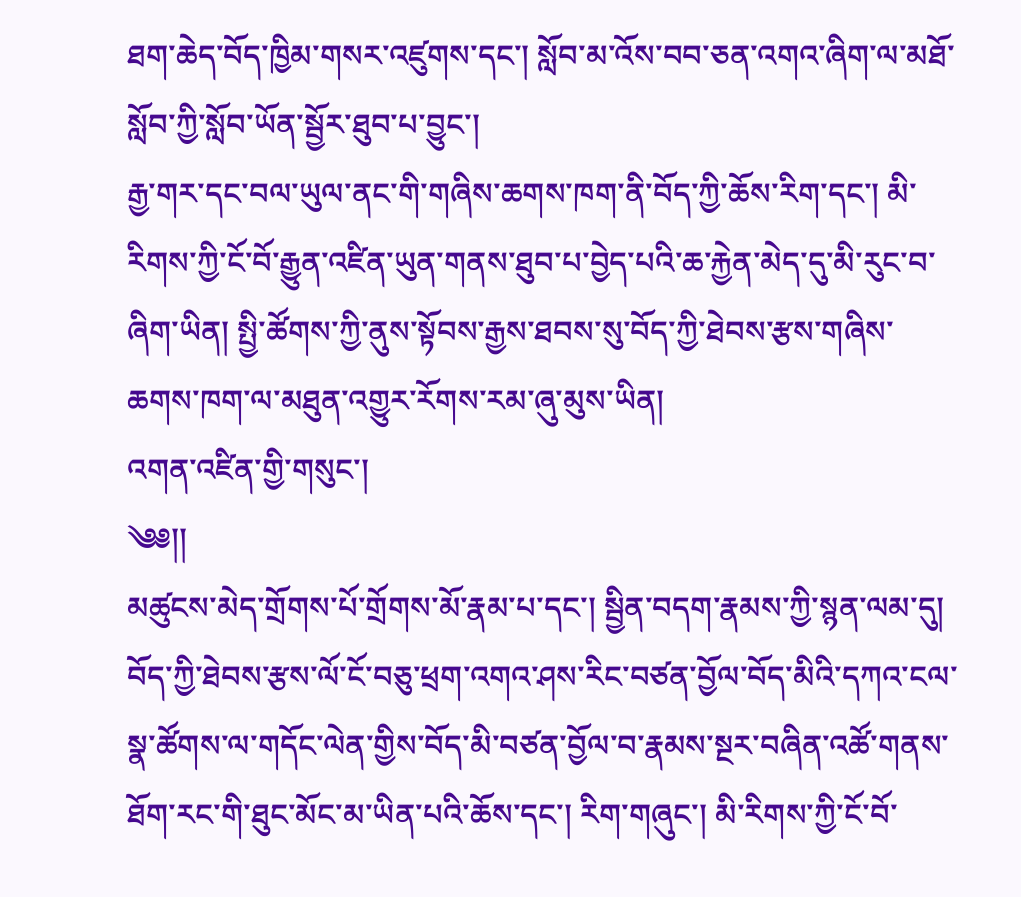ཐག་ཆེད་བོད་ཁྱིམ་གསར་འཛུགས་དང་། སློབ་མ་འོས་བབ་ཅན་འགའ་ཞིག་ལ་མཐོ་སློབ་ཀྱི་སློབ་ཡོན་སྦྱོར་ཐུབ་པ་བྱུང་།
རྒྱ་གར་དང་བལ་ཡུལ་ནང་གི་གཞིས་ཆགས་ཁག་ནི་བོད་ཀྱི་ཆོས་རིག་དང་། མི་རིགས་ཀྱི་ངོ་བོ་རྒྱུན་འཛིན་ཡུན་གནས་ཐུབ་པ་བྱེད་པའི་ཆ་རྐྱེན་མེད་དུ་མི་རུང་བ་ཞིག་ཡིན། སྤྱི་ཚོགས་ཀྱི་ནུས་སྟོབས་རྒྱས་ཐབས་སུ་བོད་ཀྱི་ཐེབས་རྩས་གཞིས་ཆགས་ཁག་ལ་མཐུན་འགྱུར་རོགས་རམ་ཞུ་མུས་ཡིན།
འགན་འཛིན་གྱི་གསུང་།
༄༅།།
མཚུངས་མེད་གྲོགས་པོ་གྲོགས་མོ་རྣམ་པ་དང་། སྦྱིན་བདག་རྣམས་ཀྱི་སྙན་ལམ་དུ།
བོད་ཀྱི་ཐེབས་རྩས་ལོ་ངོ་བཅུ་ཕྲག་འགའ་ཤས་རིང་བཙན་བྱོལ་བོད་མིའི་དཀའ་ངལ་སྣ་ཚོགས་ལ་གདོང་ལེན་གྱིས་བོད་མི་བཙན་བྱོལ་བ་རྣམས་སྔར་བཞིན་འཚོ་གནས་ཐོག་རང་གི་ཐུང་མོང་མ་ཡིན་པའི་ཆོས་དང་། རིག་གཞུང་། མི་རིགས་ཀྱི་ངོ་བོ་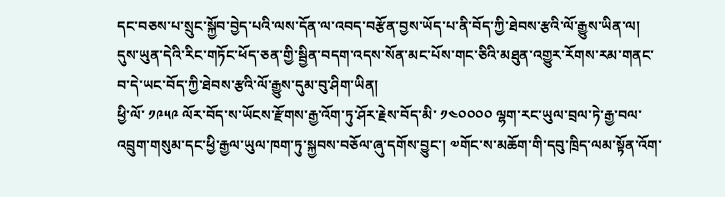དང་བཅས་པ་སྲུང་སྐྱོབ་བྱེད་པའི་ལས་དོན་ལ་འབད་བརྩོན་བྱས་ཡོད་པ་ནི་བོད་ཀྱི་ཐེབས་རྩའི་ལོ་རྒྱུས་ཡིན་ལ། དུས་ཡུན་དེའི་རིང་གཏོང་ཕོད་ཅན་གྱི་སྦྱིན་བདག་འདས་སོན་མང་པོས་གང་ཅིའི་མཐུན་འགྱུར་རོགས་རམ་གནང་བ་དེ་ཡང་བོད་ཀྱི་ཐེབས་རྩའི་ལོ་རྒྱུས་དུམ་བུ་ཤིག་ཡིན།
ཕྱི་ལོ་ ༡༩༥༩ ལོར་བོད་ས་ཡོངས་རྫོགས་རྒྱ་འོག་ཏུ་ཤོར་རྗེས་བོད་མི་ ༡༤༠༠༠༠ ལྷག་རང་ཡུལ་བྲལ་ཏེ་རྒྱ་བལ་འབྲུག་གསུམ་དང་ཕྱི་རྒྱལ་ཡུལ་ཁག་ཏུ་སྐྱབས་བཅོལ་ཞུ་དགོས་བྱུང་། ༧གོང་ས་མཆོག་གི་དབུ་ཁྲིད་ལམ་སྟོན་འོག་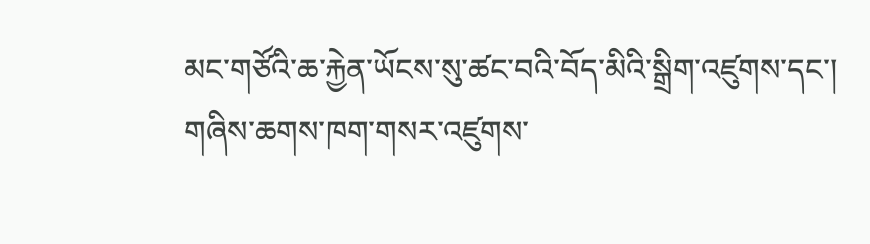མང་གཙོའི་ཆ་རྐྱེན་ཡོངས་སུ་ཚང་བའི་བོད་མིའི་སྒྲིག་འཛུགས་དང་། གཞིས་ཆགས་ཁག་གསར་འཛུགས་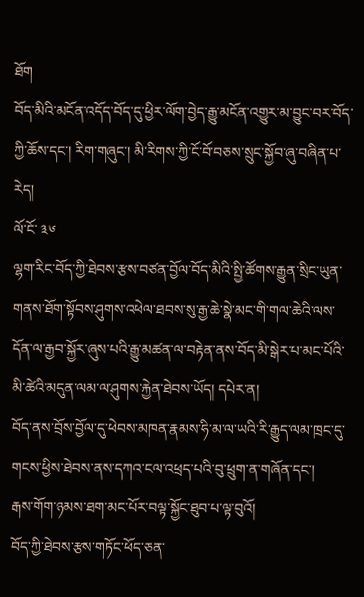ཐོག
བོད་མིའི་མངོན་འདོད་བོད་དུ་ཕྱིར་ལོག་བྱེད་རྒྱུ་མངོན་འགྱུར་མ་བྱུང་བར་བོད་ཀྱི་ཆོས་དང་། རིག་གཞུང་། མི་རིགས་ཀྱི་ངོ་བོ་བཅས་སྲུང་སྐྱོབ་ཞུ་བཞིན་པ་རེད།
ལོ་ངོ་ ༣༦
ལྷག་རིང་བོད་ཀྱི་ཐེབས་རྩས་བཙན་བྱོལ་བོད་མིའི་སྤྱི་ཚོགས་རྒྱུན་སྲིང་ཡུན་གནས་ཐོག་སྟོབས་ཤུགས་འཕེལ་ཐབས་སུ་རྒྱ་ཆེ་སྣེ་མང་གི་གལ་ཆེའི་ལས་དོན་ལ་རྒྱབ་སྐྱོར་ཞུས་པའི་རྒྱུ་མཚན་ལ་བརྟེན་ནས་བོད་མི་སྒེར་པ་མང་པོའི་མི་ཚེའི་མདུན་ལམ་ལ་ཤུགས་རྐྱེན་ཐེབས་ཡོད། དཔེར་ན།
བོད་ནས་བྲོས་བྱོལ་དུ་ཕེབས་མཁན་རྣམས་ཧི་མ་ལ་ཡའི་རི་རྒྱུད་ལམ་ཁྲང་དུ་གངས་ཕྱིས་ཐེབས་ནས་དཀའ་ངལ་འཕྲད་པའི་བུ་ཕྲུག་ན་གཞོན་དང་།
རྒས་གོག་ཉམས་ཐག་མང་པོར་བལྟ་སྐྱོང་ཐུབ་པ་ལྟ་བུའོ།
བོད་ཀྱི་ཐེབས་རྩས་གཏོང་ཕོད་ཅན་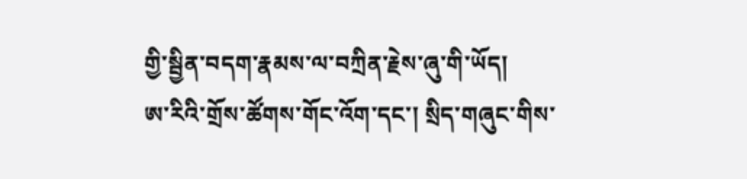གྱི་སྦྱིན་བདག་རྣམས་ལ་བཀྲིན་རྗེས་ཞུ་གི་ཡོད།
ཨ་རིའི་གྲོས་ཚོགས་གོང་འོག་དང་། སྲིད་གཞུང་གིས་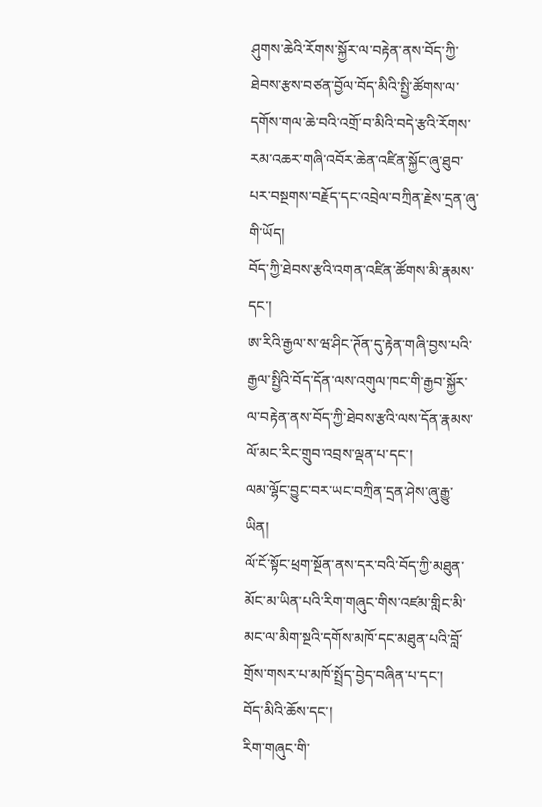ཤུགས་ཆེའི་རོགས་སྐྱོར་ལ་བརྟེན་ནས་བོད་ཀྱི་ཐེབས་རྩས་བཙན་བྱོལ་བོད་མིའི་སྤྱི་ཚོགས་ལ་དགོས་གལ་ཆེ་བའི་འགྲོ་བ་མིའི་བདེ་རྩའི་རོགས་རམ་འཆར་གཞི་འབོར་ཆེན་འཛིན་སྐྱོང་ཞུ་ཐུབ་པར་བསྔགས་བརྗོད་དང་འབྲེལ་བཀྲིན་རྗེས་དྲན་ཞུ་གི་ཡོད།
བོད་ཀྱི་ཐེབས་རྩའི་འགན་འཛིན་ཚོགས་མི་རྣམས་དང་།
ཨ་རིའི་རྒྱལ་ས་ཝ་ཤིང་ཊོན་དུ་རྟེན་གཞི་བྱས་པའི་རྒྱལ་སྤྱིའི་བོད་དོན་ལས་འགུལ་ཁང་གི་རྒྱབ་སྐྱོར་ལ་བརྟེན་ནས་བོད་ཀྱི་ཐེབས་རྩའི་ལས་དོན་རྣམས་ལོ་མང་རིང་གྲུབ་འབྲས་ལྡན་པ་དང་།
ལམ་ལྷོང་བྱུང་བར་ཡང་བཀྲིན་དྲན་ཤེས་ཞུ་རྒྱུ་ཡིན།
ལོ་ངོ་སྟོང་ཕྲག་སྔོན་ནས་དར་བའི་བོད་ཀྱི་མཐུན་མོང་མ་ཡིན་པའི་རིག་གཞུང་གིས་འཛམ་གླིང་མི་མང་ལ་མིག་སྔའི་དགོས་མཁོ་དང་མཐུན་པའི་བློ་གྲོས་གསར་པ་མཁོ་སྤྲོད་བྱེད་བཞིན་པ་དང་།
བོད་མིའི་ཆོས་དང་།
རིག་གཞུང་གི་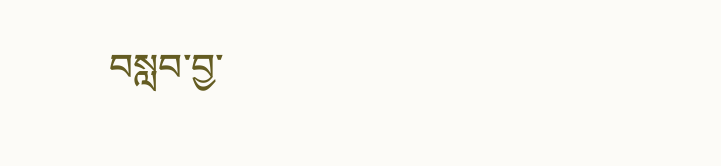བསླབ་བྱ་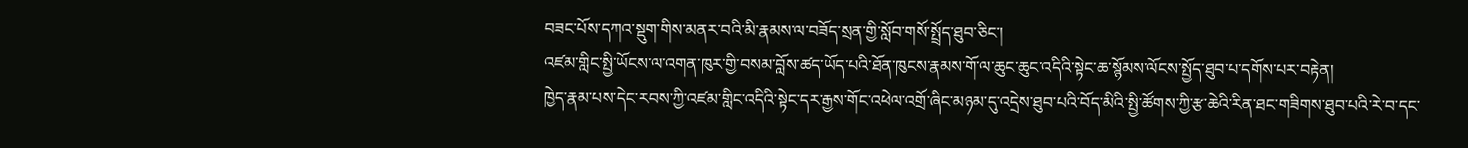བཟང་པོས་དཀའ་སྡུག་གིས་མནར་བའི་མི་རྣམས་ལ་བཟོད་སྲན་གྱི་སློབ་གསོ་སྤྲོད་ཐུབ་ཅིང་།
འཛམ་གླིང་སྤྱི་ཡོངས་ལ་འགན་ཁུར་གྱི་བསམ་བློས་ཚད་ཡོད་པའི་ཐོན་ཁུངས་རྣམས་གོ་ལ་ཆུང་ཆུང་འདིའི་སྟེང་ཆ་སྙོམས་ལོངས་སྤྱོད་ཐུབ་པ་དགོས་པར་བརྟེན།
ཁྱེད་རྣམ་པས་དེང་རབས་ཀྱི་འཛམ་གླིང་འདིའི་སྟེང་དར་རྒྱས་གོང་འཕེལ་འགྲོ་ཞིང་མཉམ་དུ་འདྲེས་ཐུབ་པའི་བོད་མིའི་སྤྱི་ཚོགས་ཀྱི་རྩ་ཆེའི་རིན་ཐང་གཟིགས་ཐུབ་པའི་རེ་བ་དང་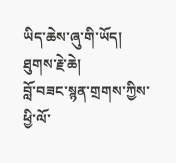ཡིད་ཆེས་ཞུ་གི་ཡོད།
ཐུགས་རྗེ་ཆེ།
བློ་བཟང་སྙན་གྲགས་ཀྱིས་ཕྱི་ལོ་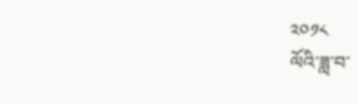༢༠༡༨
ལོའི་ཟླ་བ་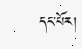དང་པོར།